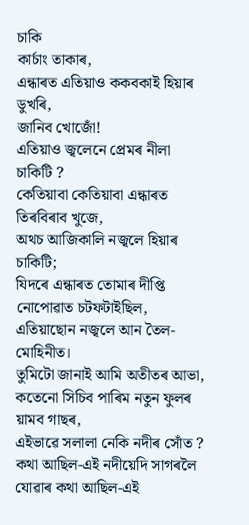চাকি
কাৰ্চাং তাকাৰ,
এন্ধাৰত এতিয়াও ককবকাই হিয়াৰ ডুখৰি,
জানিব খোজোঁ!
এতিয়াও জ্বলেনে প্ৰেমৰ নীলা চাকিটি ?
কেতিয়াবা কেতিয়াবা এন্ধাৰত তিৰবিৰাব খুজে,
অথচ আজিকালি নজ্বলে হিয়াৰ চাকিটি;
যিদৰে এন্ধাৰত তোমাৰ দীপ্তি নোপোৱাত চটফটাইছিল,
এতিয়াছোন নজ্বলে আন তৈল-মোহিনীত।
তুমিটো জানাই আমি অতীতৰ আভা,
কতেনো সিচিব পাৰিম নতুন ফুলৰ য়ামব গাছৰ,
এইভাৱে সলালা নেকি নদীৰ সোঁত ?
কথা আছিল-এই নদীয়েদি সাগৰলৈ যোৱাৰ কথা আছিল-এই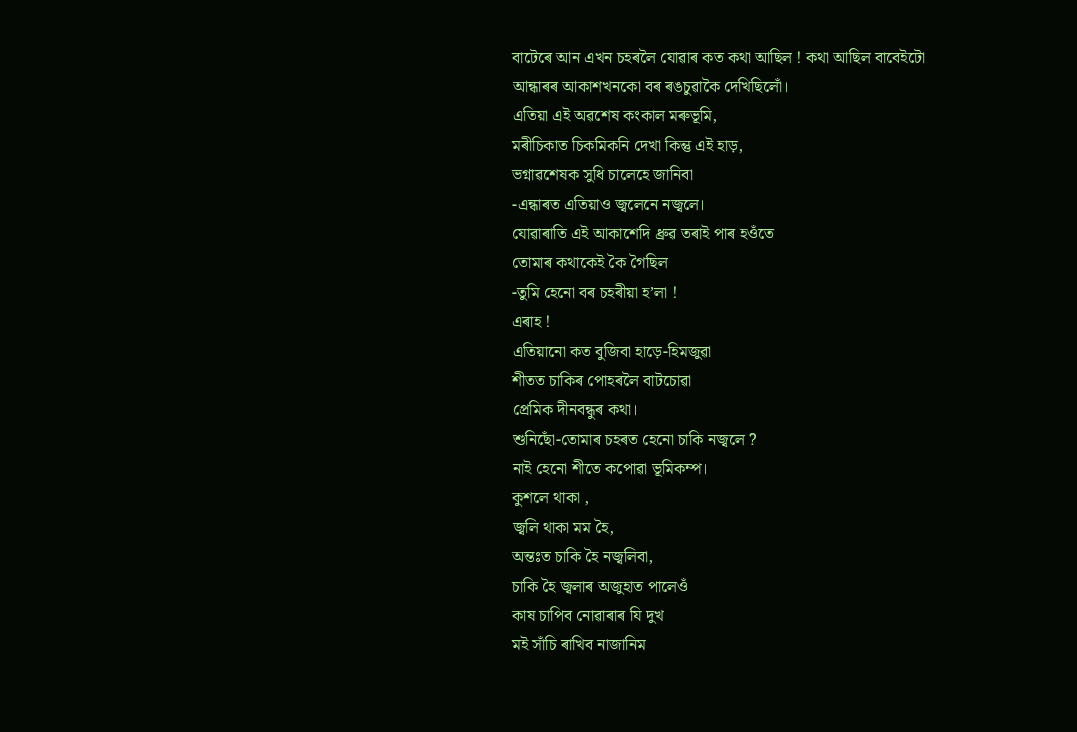বাটেৰে আন এখন চহৰলৈ যোৱাৰ কত কথা আছিল ! কথা আছিল বাবেইটো
আন্ধাৰৰ আকাশখনকো বৰ ৰঙচুৱাকৈ দেখিছিলোঁ।
এতিয়া এই অৱশেষ কংকাল মৰুভূমি,
মৰীচিকাত চিকমিকনি দেখা কিন্তু এই হাড়,
ভগ্নাৱশেষক সুধি চালেহে জানিবা
-এন্ধাৰত এতিয়াও জ্বলেনে নজ্বলে।
যোৱাৰাতি এই আকাশেদি ধ্ৰুৱ তৰাই পাৰ হওঁতে
তোমাৰ কথাকেই কৈ গৈছিল
-তুমি হেনো বৰ চহৰীয়া হ’লা !
এৰাহ !
এতিয়ানো কত বুজিবা হাড়ে-হিমজুৱা
শীতত চাকিৰ পোহৰলৈ বাটচোৱা
প্ৰেমিক দীনবন্ধুৰ কথা।
শুনিছোঁ-তোমাৰ চহৰত হেনো চাকি নজ্বলে ?
নাই হেনো শীতে কপোৱা ভূমিকম্প।
কুশলে থাকা ,
জ্বলি থাকা মম হৈ,
অন্তঃত চাকি হৈ নজ্বলিবা,
চাকি হৈ জ্বলাৰ অজুহাত পালেওঁ
কাষ চাপিব নোৱাৰাৰ যি দুখ
মই সাঁচি ৰাখিব নাজানিম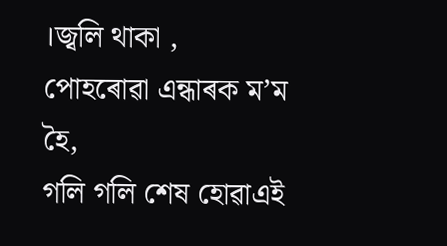।জ্বলি থাকা ,
পোহৰোৱা এন্ধাৰক ম’ম হৈ,
গলি গলি শেষ হোৱাএই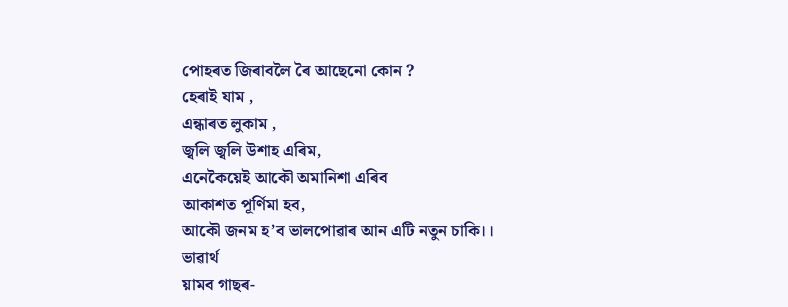পোহৰত জিৰাবলৈ ৰৈ আছেনো কোন ?
হেৰাই যাম ,
এন্ধাৰত লুকাম ,
জ্বলি জ্বলি উশাহ এৰিম,
এনেকৈয়েই আকৌ অমানিশা এৰিব
আকাশত পূৰ্ণিমা হব,
আকৌ জনম হ’ব ভালপোৱাৰ আন এটি নতুন চাকি।।
ভাৱাৰ্থ
য়ামব গাছৰ-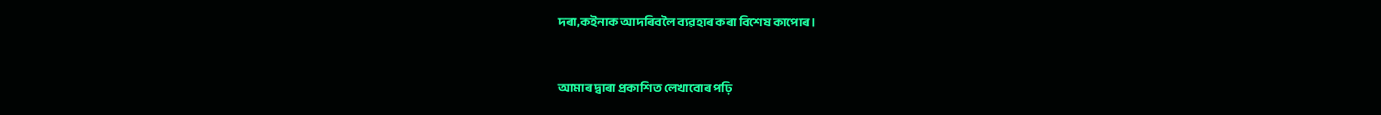দৰা,কইনাক আদৰিবলৈ ব্যৱহাৰ কৰা বিশেষ কাপোৰ।


আমাৰ দ্বাৰা প্ৰকাশিত লেখাবোৰ পঢ়ি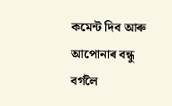কমেন্ট দিব আৰু আপোনাৰ বন্ধু বৰ্গলৈ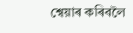শ্বেয়াৰ কৰিবলৈ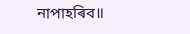নাপাহৰিব॥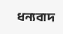ধন্যবাদ